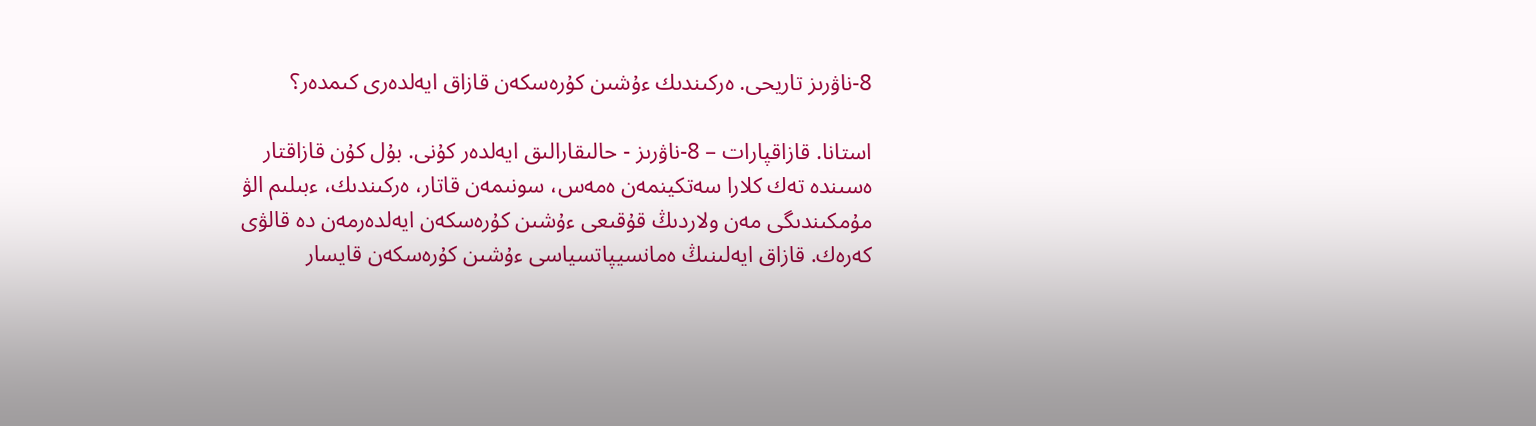8-ناۋرىز تاريحى. ەركىندىك ءۇشىن كۇرەسكەن قازاق ايەلدەرى كىمدەر؟

استانا. قازاقپارات – 8-ناۋرىز - حالىقارالىق ايەلدەر كۇنى. بۇل كۇن قازاقتار ەسىندە تەك كلارا سەتكينمەن ەمەس، سونىمەن قاتار، ەركىندىك، ءبىلىم الۋ مۇمكىندىگى مەن ولاردىڭ قۇقىعى ءۇشىن كۇرەسكەن ايەلدەرمەن دە قالۋى كەرەك. قازاق ايەلىنىڭ ەمانسيپاتسياسى ءۇشىن كۇرەسكەن قايسار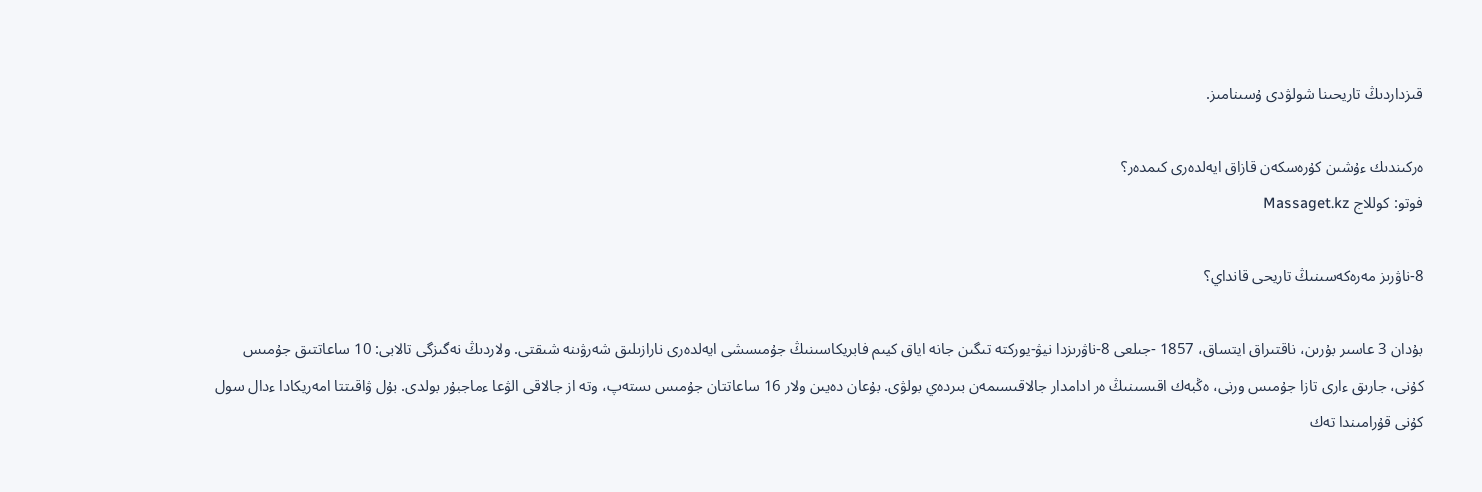قىزداردىڭ تاريحىنا شولۋدى ۇسىنامىز.

ەركىندىك ءۇشىن كۇرەسكەن قازاق ايەلدەرى كىمدەر؟
فوتو: كوللاج Massaget.kz

8-ناۋرىز مەرەكەسىنىڭ تاريحى قانداي؟

بۇدان 3 عاسىر بۇرىن، ناقتىراق ايتساق، 1857 -جىلعى 8-ناۋرىزدا نيۋ-يوركتە تىگىن جانە اياق كيىم فابريكاسىنىڭ جۇمىسشى ايەلدەرى نارازىلىق شەرۋىنە شىقتى. ولاردىڭ نەگىزگى تالابى: 10 ساعاتتىق جۇمىس كۇنى، جارىق ءارى تازا جۇمىس ورنى، ەڭبەك اقىسىنىڭ ەر ادامدار جالاقىسىمەن بىردەي بولۋى. بۇعان دەيىن ولار 16 ساعاتتان جۇمىس ىستەپ، وتە از جالاقى الۋعا ءماجبۇر بولدى. بۇل ۋاقىتتا امەريكادا ءدال سول كۇنى قۇرامىندا تەك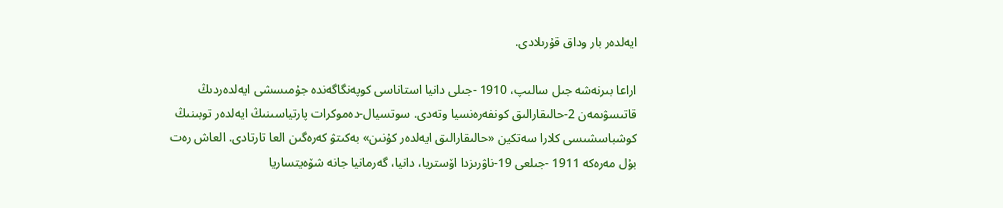ايەلدەر بار وداق قۇرىلادى.

اراعا بىرنەشە جىل سالىپ، 1910 -جىلى دانيا استاناسى كوپەنگاگەندە جۇمىسشى ايەلدەردىڭ قاتىسۋىمەن 2-حالىقارالىق كونفەرەنسيا وتەدى. سوتسيال-دەموكرات پارتياسىنىڭ ايەلدەر توبىنىڭ كوشباسشىسى كلارا سەتكين «حالىقارالىق ايەلدەر كۇنىن» بەكىتۋ كەرەگىن العا تارتادى. العاش رەت بۇل مەرەكە 1911 -جىلعى 19-ناۋرىزدا اۆستريا، دانيا، گەرمانيا جانە شۆەيتساريا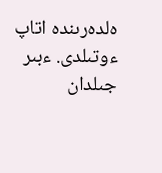ەلدەرىندە اتاپ ءوتىلدى. ءبىر جىلدان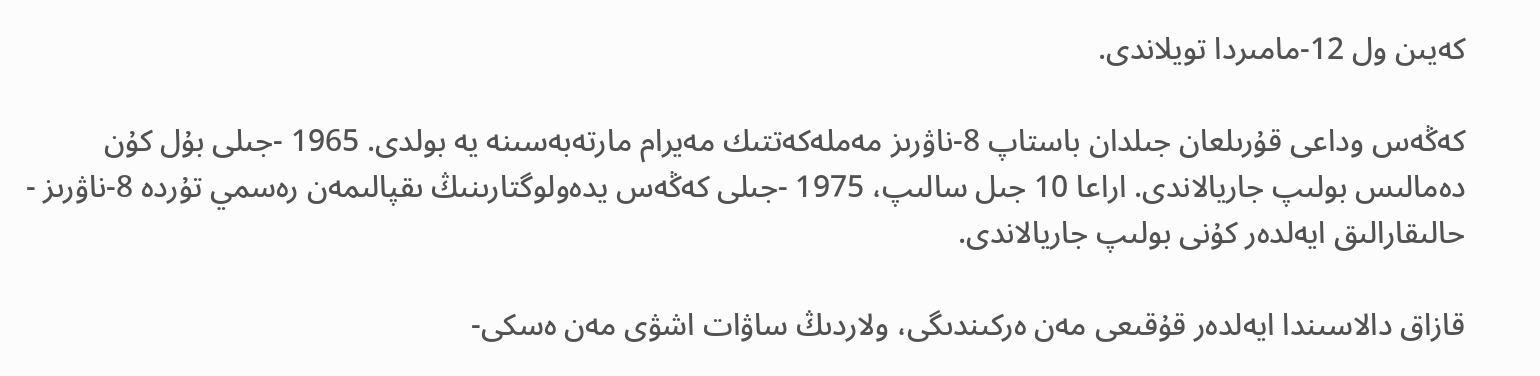كەيىن ول 12-مامىردا تويلاندى.

كەڭەس وداعى قۇرىلعان جىلدان باستاپ 8-ناۋرىز مەملەكەتتىك مەيرام مارتەبەسىنە يە بولدى. 1965 -جىلى بۇل كۇن دەمالىس بولىپ جاريالاندى. اراعا 10 جىل سالىپ، 1975 -جىلى كەڭەس يدەولوگتارىنىڭ ىقپالىمەن رەسمي تۇردە 8-ناۋرىز - حالىقارالىق ايەلدەر كۇنى بولىپ جاريالاندى.

قازاق دالاسىندا ايەلدەر قۇقىعى مەن ەركىندىگى، ولاردىڭ ساۋات اشۋى مەن ەسكى-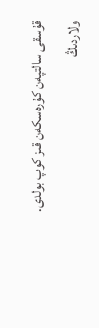قۇسقى سالتپەن كۇرەسكەن قىز كوپ بولدى. ولاردىڭ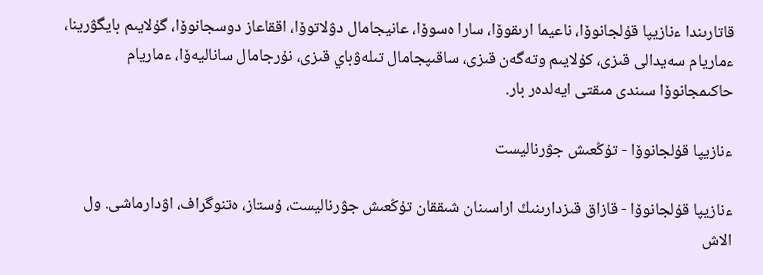قاتارىندا ءنازيپا قۇلجانوۆا، ناعيما ارىقوۆا، سارا ەسوۆا، عانيجامال دۋلاتوۆا، اققاعاز دوسجانوۆا، گۇلايىم بايگۋرينا، ءماريام سەيدالى قىزى، كۇلايىم وتەگەن قىزى، ساقىپجامال تىلەۋباي قىزى، نۇرجامال ساناليەۆا، ءماريام حاكىمجانوۆا سىندى مىقتى ايەلدەر بار.

ءنازيپا قۇلجانوۆا - تۇڭعىش جۋرناليست

ءنازيپا قۇلجانوۆا - قازاق قىزدارىنىڭ اراسىنان شىققان تۇڭعىش جۋرناليست، ۇستاز، ەتنوگراف، اۋدارماشى. ول الاش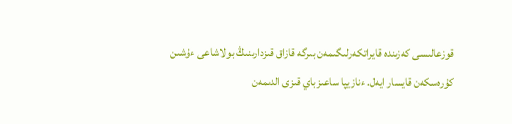قوزعالىسى كەزىندە قايراتكەرلىگىمەن بىرگە قازاق قىزدارىنىڭ بولاشاعى ءۇشىن كۇرەسكەن قايسار ايەل. ءنازيپا ساعىزباي قىزى الدىمەن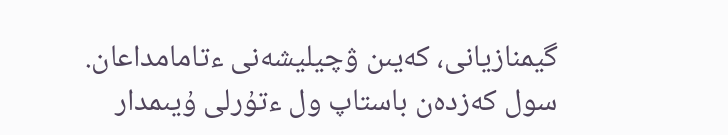گيمنازيانى، كەيىن ۋچيليشەنى ءتامامداعان. سول كەزدەن باستاپ ول ءتۇرلى ۇيىمدار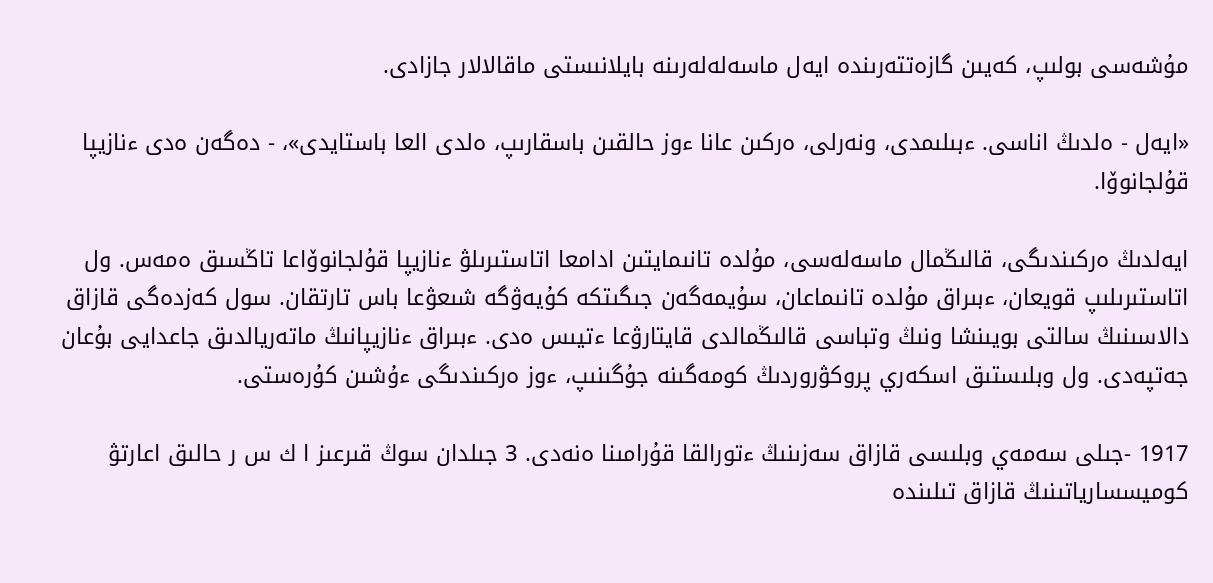مۇشەسى بولىپ، كەيىن گازەتتەرىندە ايەل ماسەلەلەرىنە بايلانىستى ماقالالار جازادى.

«ايەل - ەلدىڭ اناسى. ءبىلىمدى، ونەرلى، ەركىن عانا ءوز حالقىن باسقارىپ، ەلدى العا باستايدى»، - دەگەن ەدى ءنازيپا قۇلجانوۆا.

ايەلدىڭ ەركىندىگى، قالىڭمال ماسەلەسى، مۇلدە تانىمايتىن ادامعا اتاستىرىلۋ ءنازيپا قۇلجانوۆاعا تاڭسىق ەمەس. ول اتاستىرىلىپ قويعان، ءبىراق مۇلدە تانىماعان، سۇيمەگەن جىگىتكە كۇيەۋگە شىعۋعا باس تارتقان. سول كەزدەگى قازاق دالاسىنىڭ سالتى بويىنشا ونىڭ وتباسى قالىڭمالدى قايتارۋعا ءتيىس ەدى. ءبىراق ءنازيپانىڭ ماتەريالدىق جاعدايى بۇعان جەتپەدى. ول وبلىستىق اسكەري پروكۋروردىڭ كومەگىنە جۇگىنىپ، ءوز ەركىندىگى ءۇشىن كۇرەستى.

1917 -جىلى سەمەي وبلىسى قازاق سەزىنىڭ ءتورالقا قۇرامىنا ەنەدى. 3 جىلدان سوڭ قىرعىز ا ك س ر حالىق اعارتۋ كوميسسارياتىنىڭ قازاق تىلىندە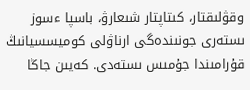وقۋلىقتار، كىتاپتار شىعارۋ، باسپا ءسوز ىستەرى جونىندەگى ارناۋلى كوميسسيانىڭ قۇرامىندا جۇمىس ىستەدى. كەيىن جاڭا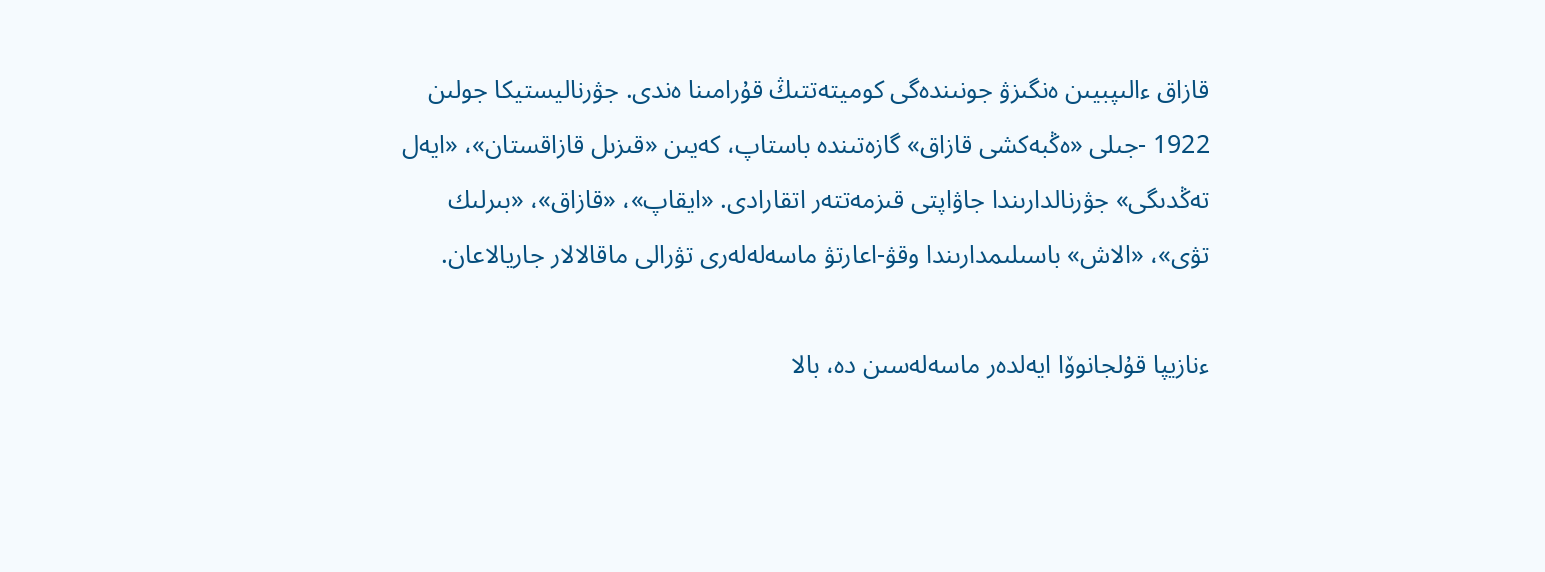قازاق ءالىپبيىن ەنگىزۋ جونىندەگى كوميتەتتىڭ قۇرامىنا ەندى. جۋرناليستيكا جولىن 1922 -جىلى «ەڭبەكشى قازاق» گازەتىندە باستاپ، كەيىن «قىزىل قازاقستان»، «ايەل تەڭدىگى» جۋرنالدارىندا جاۋاپتى قىزمەتتەر اتقارادى. «ايقاپ»، «قازاق»، «بىرلىك تۋى»، «الاش» باسىلىمدارىندا وقۋ-اعارتۋ ماسەلەلەرى تۋرالى ماقالالار جاريالاعان.

ءنازيپا قۇلجانوۆا ايەلدەر ماسەلەسىن دە، بالا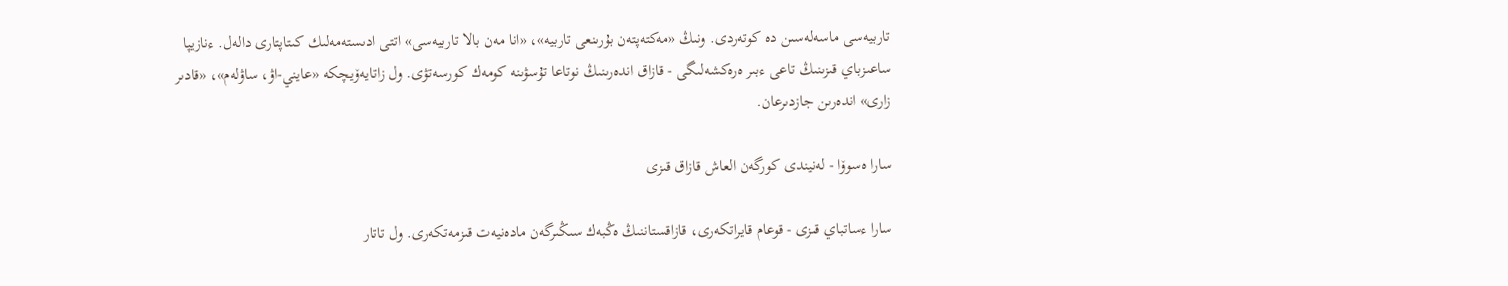تاربيەسى ماسەلەسىن دە كوتەردى. ونىڭ «مەكتەپتەن بۇرىنعى تاربيە»، «انا مەن بالا تاربيەسى» اتتى ادىستەمەلىك كىتاپتارى دالەل. ءنازيپا ساعىزباي قىزىنىڭ تاعى ءبىر ەرەكشەلىگى - قازاق اندەرىنىڭ نوتاعا تۇسۋىنە كومەك كورسەتۋى. ول زاتايەۆيچكە «عايني-اۋ، ساۋلەم»، «قادىر زارى» اندەرىن جازدىرعان.

سارا ەسوۆا - لەنيندى كورگەن العاش قازاق قىزى

سارا ءساتباي قىزى - قوعام قايراتكەرى، قازاقستاننىڭ ەڭبەك سىڭىرگەن مادەنيەت قىزمەتكەرى. ول تاتار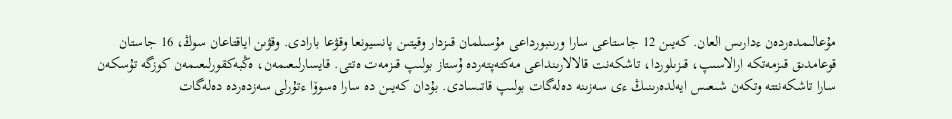مۇعالىمدەردەن ءدارىس العان. كەيىن 12 جاستاعى سارا ورىنبورداعى مۇسىلمان قىزدار وقيتىن پانسيونعا وقۋعا بارادى. وقۋىن اياقتاعان سوڭ، 16 جاستان قوعامدىق قىزمەتكە ارالاسىپ، قىزىلوردا، تاشكەنت قالالارىنداعى مەكتەپتەردە ۇستاز بولىپ قىزمەت ەتتى. قايسارلىعىمەن، ەڭبەكقورلىعىمەن كوزگە تۇسكەن سارا تاشكەنتتە وتكەن شىعىس ايەلدەرىنىڭ ءى سەزىنە دەلەگات بولىپ قاتىسادى. بۇدان كەيىن دە سارا ەسوۆا ءتۇرلى سەزدەردە دەلەگات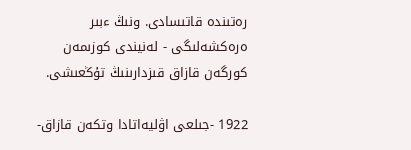رەتىندە قاتىسادى. ونىڭ ءبىر ەرەكشەلىگى - لەنيندى كوزىمەن كورگەن قازاق قىزدارىنىڭ تۇڭعىشى.

1922 -جىلعى اۋليەاتادا وتكەن قازاق-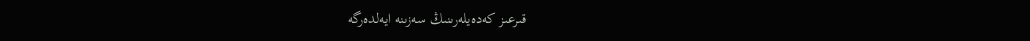قىرعىز كەدەيلەرىنىڭ سەزىنە ايەلدەرگە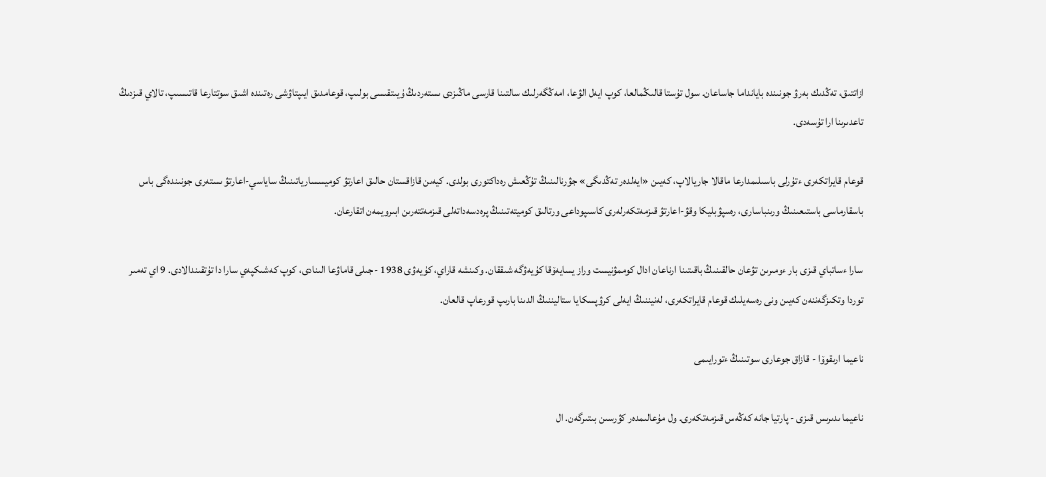ازاتتىق، تەڭدىك بەرۋ جونىندە بايانداما جاساعان. سول تۇستا قالىڭمالعا، كوپ ايەل الۋعا، امەڭگەرلىك سالتىنا قارسى ماڭىزدى ىستەردىڭ ۇيىتقىسى بولىپ، قوعامدىق ايىپتاۋشى رەتىندە اشىق سوتتارعا قاتىسىپ، تالاي قىزدىڭ تاعدىرىنا ارا تۇسەدى.

قوعام قايراتكەرى ءتۇرلى باسىلىمدارعا ماقالا جاريالاپ، كەيىن «ايەلدەر تەڭدىگى» جۋرنالىنىڭ تۇڭعىش رەداكتورى بولدى. كيەىن قازاقستان حالىق اعارتۋ كوميسسارياتىنىڭ ساياسي-اعارتۋ ىستەرى جونىندەگى باس باسقارماسى باستىعىنىڭ ورىنباسارى، رەسپۋبليكا وقۋ-اعارتۋ قىزمەتكەرلەرى كاسىپوداعى ورتالىق كوميتەتىنىڭ پرەدسەداتەلى قىزمەتتەرىن ابىرويمەن اتقارعان.

سارا ءساتباي قىزى بار ءومىرىن تۋعان حالقىنىڭ باقىتىنا ارناعان ادال كوممۋنيست وراز يسايەۆقا كۇيەۋگە شىققان. وكىنشە قاراي، كۇيەۋى 1938 -جىلى قاماۋعا الىنادى، كوپ كەشىكپەي سارا دا تۇتقىندالادى. 9 اي تەمىر توردا وتكىزگەننەن كەيىن ونى رەسەيلىك قوعام قايراتكەرى، لەنيننىڭ ايەلى كرۋپسكايا ستاليننىڭ الدىنا بارىپ قورعاپ قالعان.

ناعيما ارىقوۆا - قازاق جوعارى سوتىنىڭ ءتورايىمى

ناعيما ىدىرىس قىزى - پارتيا جانە كەڭەس قىزمەتكەرى. ول مۇعالىمدەر كۋرسىن بىتىرگەن. ال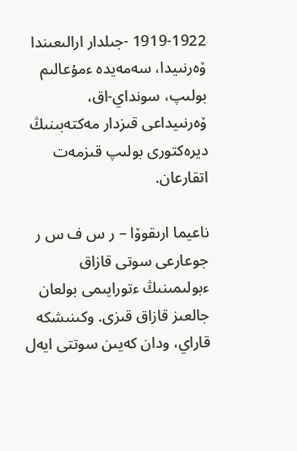1919-1922 -جىلدار ارالىعىندا ۆەرنىيدا، سەمەيدە ءمۇعالىم بولىپ، سونداي-اق، ۆەرنىيداعى قىزدار مەكتەبىنىڭ ديرەكتورى بولىپ قىزمەت اتقارعان.

ناعيما ارىقوۆا – ر س ف س ر جوعارعى سوتى قازاق ءبولىمىنىڭ ءتورايىمى بولعان جالعىز قازاق قىزى. وكىنىشكە قاراي، ودان كەيىن سوتتى ايەل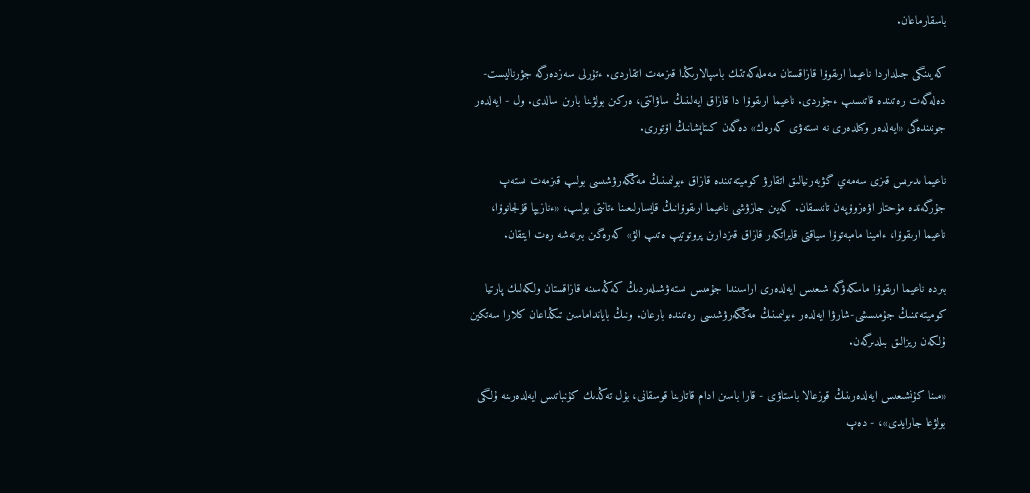باسقارماعان.

كەيىنگى جىلداردا ناعيما ارىقوۆا قازاقستان مەملەكەتتىك باسپالارىڭدا قىزمەت اتقاردى. ءتۇرلى سەزدەرگە جۋرناليست- دەلەگەت رەتىندە قاتىسىپ ءجۇردى. ناعيما ارىقوۆا دا قازاق ايەلىنىڭ ساۋاتتى، ەركىن بولۋىنا بارىن سالدى. ول - ايەلدەر جونىندەگى «ايەلدەر وكىلدەرى نە ىستەۋى كەرەك» دەگەن كىتاپشانىڭ اۆتورى.

ناعيما ىدىرىس قىزى سەمەي گۋبەرنيالىق اتقارۋ كوميتەتىندە قازاق ءبولىمىنىڭ مەڭگەرۋشىسى بولىپ قىزمەت ىستەپ جۇرگەندە مۇحتار اۋەزوۆپەن تانىسقان. كەيىن جازۋشى ناعيما ارىقوۆانىڭ قايسارلىعىنا ءتانتى بولىپ، «ءنازيپا قۇلجانوۆا، ناعيما ارىقوۆا، ءامينا مامبەتوۆا سياقتى قايراتكەر قازاق قىزدارىن پروتوتيپ ەتىپ الۋ» كەرەگىن بىرنەشە رەت ايتقان.

بىردە ناعيما ارىقوۆا ماسكەۋگە شىعىس ايەلدەرى اراسىندا جۇمىس ىستەۋشىلەردىڭ كەڭەسىنە قازاقستان ولكەلىك پارتيا كوميتەتىنىڭ جۇمىسشى-شارۋا ايەلدەر ءبولىمىنىڭ مەڭگەرۋشىسى رەتىندە بارعان. ونىڭ بايانداماسىن تىڭداعان كلارا سەتكين ۇلكەن ريزالىق بىلدىرگەن.

«مىنا كۇنشىعىس ايەلدەرىنىڭ قوزعالا باستاۋى - قارا باسىن ادام قاتارىنا قوسقانى، بۇل تەڭدىك كۇنباتىس ايەلدەرىنە ۇلگى بولۋعا جارايدى»، - دەپ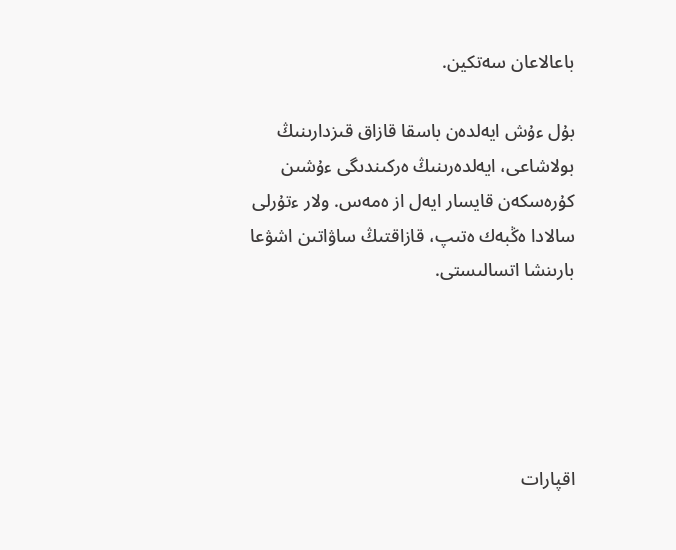باعالاعان سەتكين.

بۇل ءۇش ايەلدەن باسقا قازاق قىزدارىنىڭ بولاشاعى، ايەلدەرىنىڭ ەركىندىگى ءۇشىن كۇرەسكەن قايسار ايەل از ەمەس. ولار ءتۇرلى سالادا ەڭبەك ەتىپ، قازاقتىڭ ساۋاتىن اشۋعا بارىنشا اتسالىستى.





اقپارات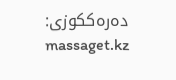دەرەككوزى: massaget.kz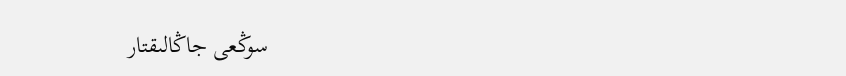سوڭعى جاڭالىقتار